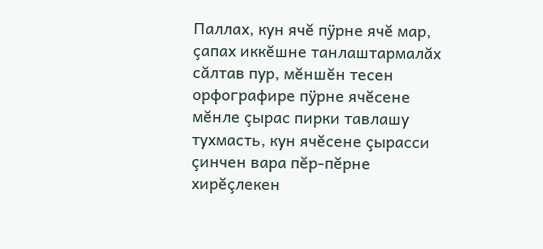Паллах, кун ячĕ пÿрне ячĕ мар, çапах иккĕшне танлаштармалăх сăлтав пур, мĕншĕн тесен орфографире пÿрне ячĕсене мĕнле çырас пирки тавлашу тухмасть, кун ячĕсене çырасси çинчен вара пĕр-пĕрне хирĕçлекен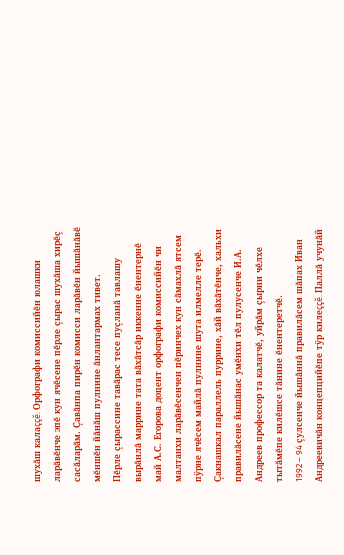шухăш калаççĕ. Орфографи комиссийĕн юлашки ларăвĕнче эпĕ кун ячĕсене пĕрле çырас шухăша хирĕç сасăларăм. Çавăнпа пирĕн комисси ларăвĕн йышăнăвĕ мĕншĕн йăнăш пулнине ăнлантармах тивет.
Пĕрле çырассине тавăрас тесе пуçланă тавлашу вырăнлă маррине тата вăхăтсăр иккенне ĕнентернĕ май А.С. Егорова доцент орфографи комиссийĕн чи малтанхи ларăвĕсенчен пĕринчех кун сăмахлă ятсем пÿрне ячĕсем майлă пулнине шута илмелле терĕ. Çакнашкал параллель пуррине, хăй вăхăтĕнче, хальхи правилăсене йышăнас умĕнхи тĕл пулусенче И.А. Андреев профессор та калатчĕ, уйрăм çырни чĕлхе тытăмĕпе килĕшсе тăнине ĕнентеретчĕ.
1992 – 94 çулсенче йышăннă правилăсем шăпах Иван Андреевичăн концепцийĕпе тÿр килеççĕ. Паллă учyнăй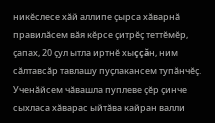никĕслесе хăй аллипе çырса хăварнă правилăсем вăя кĕрсе çитрĕç теттĕмĕр, çапах, 20 çул ытла иртнĕ хыççăн, ним сăлтавсăр тавлашу пуçлакансем тупăнчĕç. Ученăйсем чăвашла пуплеве çĕр çинче сыхласа хăварас ыйтăва кайран валли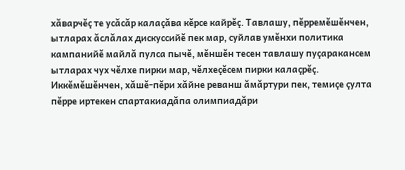хăварчĕç те усăсăр калаçăва кĕрсе кайрĕç. Тавлашу, пĕрремĕшĕнчен, ытларах ăслăлах дискуссийĕ пек мар, суйлав умĕнхи политика кампанийĕ майлă пулса пычĕ, мĕншĕн тесен тавлашу пуçаракансем ытларах чух чĕлхе пирки мар, чĕлхеçĕсем пирки калаçрĕç. Иккĕмĕшĕнчен, хăшĕ-пĕри хăйне реванш ăмăртури пек, темиçе çулта пĕрре иртекен спартакиадăпа олимпиадăри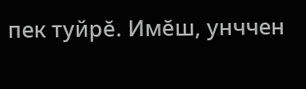пек туйрĕ. Имĕш, унччен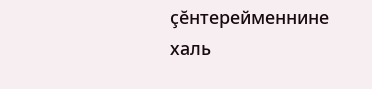çĕнтерейменнине халь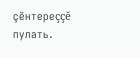çĕнтереççĕ пулать.